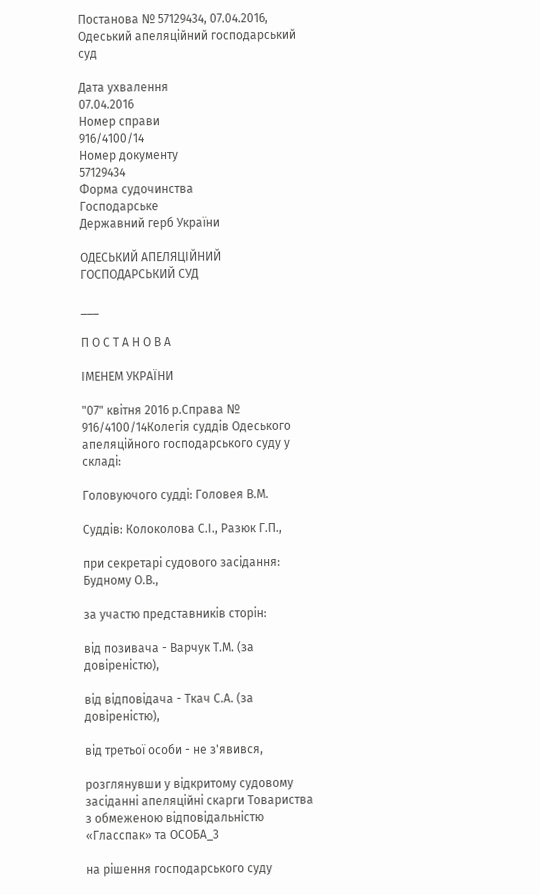Постанова № 57129434, 07.04.2016, Одеський апеляційний господарський суд

Дата ухвалення
07.04.2016
Номер справи
916/4100/14
Номер документу
57129434
Форма судочинства
Господарське
Державний герб України

ОДЕСЬКИЙ АПЕЛЯЦІЙНИЙ ГОСПОДАРСЬКИЙ СУД

___

П О С Т А Н О В А

ІМЕНЕМ УКРАЇНИ

"07" квітня 2016 р.Справа № 916/4100/14Колегія суддів Одеського апеляційного господарського суду у складі:

Головуючого судді: Головея В.М.

Суддів: Колоколова С.І., Разюк Г.П.,

при секретарі судового засідання: Будному О.В.,

за участю представників сторін:

від позивача - Варчук Т.М. (за довіреністю),

від відповідача - Ткач С.А. (за довіреністю),

від третьої особи - не з'явився,

розглянувши у відкритому судовому засіданні апеляційні скарги Товариства з обмеженою відповідальністю «Гласспак» та ОСОБА_3

на рішення господарського суду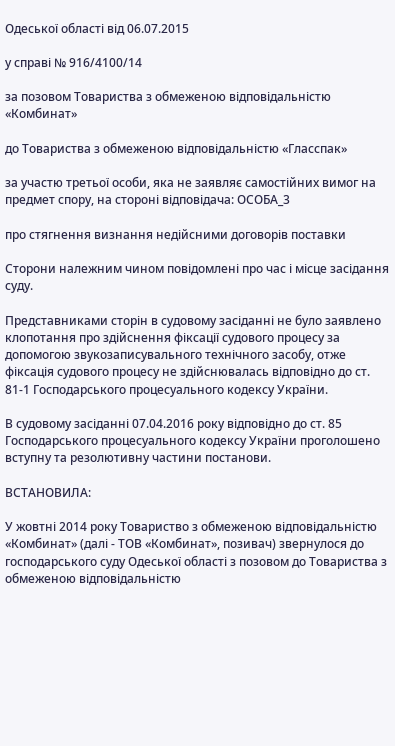Одеської області від 06.07.2015

у справі № 916/4100/14

за позовом Товариства з обмеженою відповідальністю «Комбинат»

до Товариства з обмеженою відповідальністю «Гласспак»

за участю третьої особи, яка не заявляє самостійних вимог на предмет спору, на стороні відповідача: ОСОБА_3

про стягнення визнання недійсними договорів поставки

Сторони належним чином повідомлені про час і місце засідання суду.

Представниками сторін в судовому засіданні не було заявлено клопотання про здійснення фіксації судового процесу за допомогою звукозаписувального технічного засобу, отже фіксація судового процесу не здійснювалась відповідно до ст. 81-1 Господарського процесуального кодексу України.

В судовому засіданні 07.04.2016 року відповідно до ст. 85 Господарського процесуального кодексу України проголошено вступну та резолютивну частини постанови.

ВСТАНОВИЛА:

У жовтні 2014 року Товариство з обмеженою відповідальністю «Комбинат» (далі - ТОВ «Комбинат», позивач) звернулося до господарського суду Одеської області з позовом до Товариства з обмеженою відповідальністю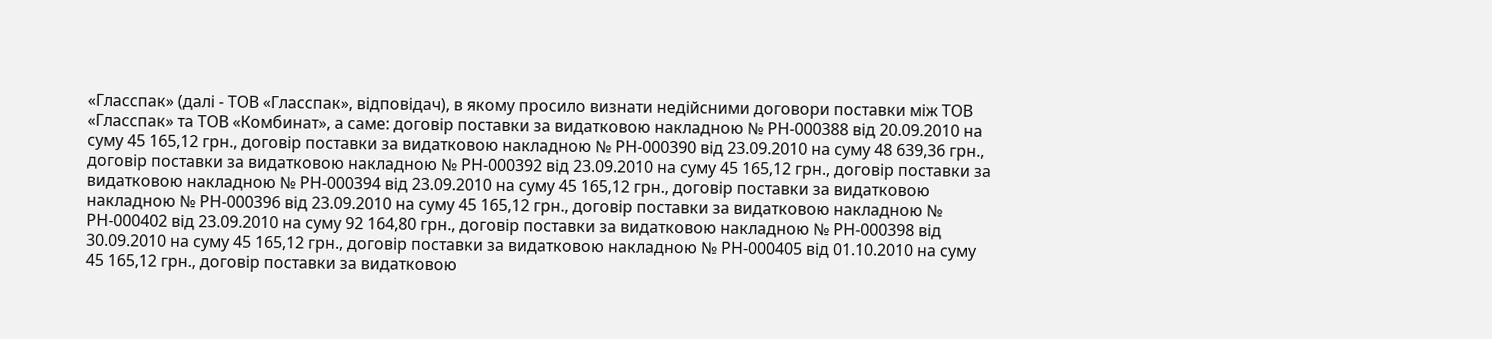«Гласспак» (далі - ТОВ «Гласспак», відповідач), в якому просило визнати недійсними договори поставки між ТОВ «Гласспак» та ТОВ «Комбинат», а саме: договір поставки за видатковою накладною № РН-000388 від 20.09.2010 на суму 45 165,12 грн., договір поставки за видатковою накладною № РН-000390 від 23.09.2010 на суму 48 639,36 грн., договір поставки за видатковою накладною № РН-000392 від 23.09.2010 на суму 45 165,12 грн., договір поставки за видатковою накладною № РН-000394 від 23.09.2010 на суму 45 165,12 грн., договір поставки за видатковою накладною № РН-000396 від 23.09.2010 на суму 45 165,12 грн., договір поставки за видатковою накладною № РН-000402 від 23.09.2010 на суму 92 164,80 грн., договір поставки за видатковою накладною № РН-000398 від 30.09.2010 на суму 45 165,12 грн., договір поставки за видатковою накладною № РН-000405 від 01.10.2010 на суму 45 165,12 грн., договір поставки за видатковою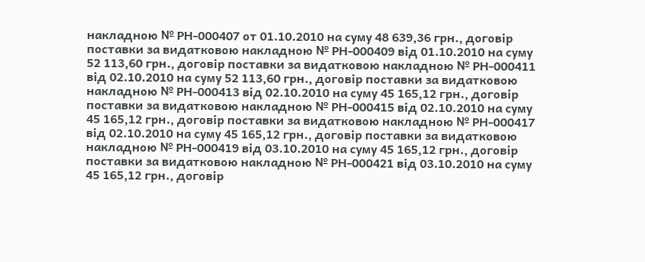накладною № РН-000407 от 01.10.2010 на суму 48 639,36 грн., договір поставки за видатковою накладною № РН-000409 від 01.10.2010 на суму 52 113,60 грн., договір поставки за видатковою накладною № РН-000411 від 02.10.2010 на суму 52 113,60 грн., договір поставки за видатковою накладною № РН-000413 від 02.10.2010 на суму 45 165,12 грн., договір поставки за видатковою накладною № РН-000415 від 02.10.2010 на суму 45 165,12 грн., договір поставки за видатковою накладною № РН-000417 від 02.10.2010 на суму 45 165,12 грн., договір поставки за видатковою накладною № РН-000419 від 03.10.2010 на суму 45 165,12 грн., договір поставки за видатковою накладною № РН-000421 від 03.10.2010 на суму 45 165,12 грн., договір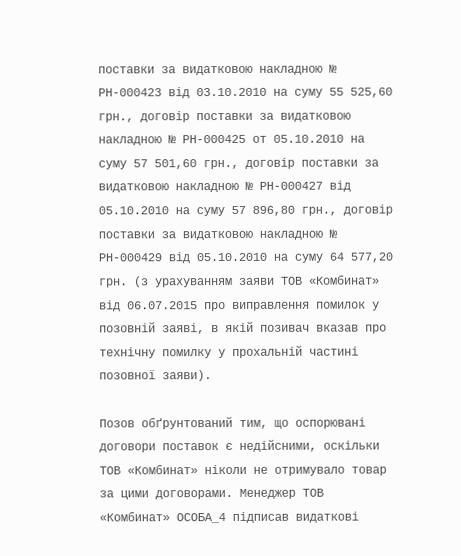поставки за видатковою накладною № РН-000423 від 03.10.2010 на суму 55 525,60 грн., договір поставки за видатковою накладною № РН-000425 от 05.10.2010 на суму 57 501,60 грн., договір поставки за видатковою накладною № РН-000427 від 05.10.2010 на суму 57 896,80 грн., договір поставки за видатковою накладною № РН-000429 від 05.10.2010 на суму 64 577,20 грн. (з урахуванням заяви ТОВ «Комбинат» від 06.07.2015 про виправлення помилок у позовній заяві, в якій позивач вказав про технічну помилку у прохальній частині позовної заяви).

Позов обґрунтований тим, що оспорювані договори поставок є недійсними, оскільки ТОВ «Комбинат» ніколи не отримувало товар за цими договорами. Менеджер ТОВ «Комбинат» ОСОБА_4 підписав видаткові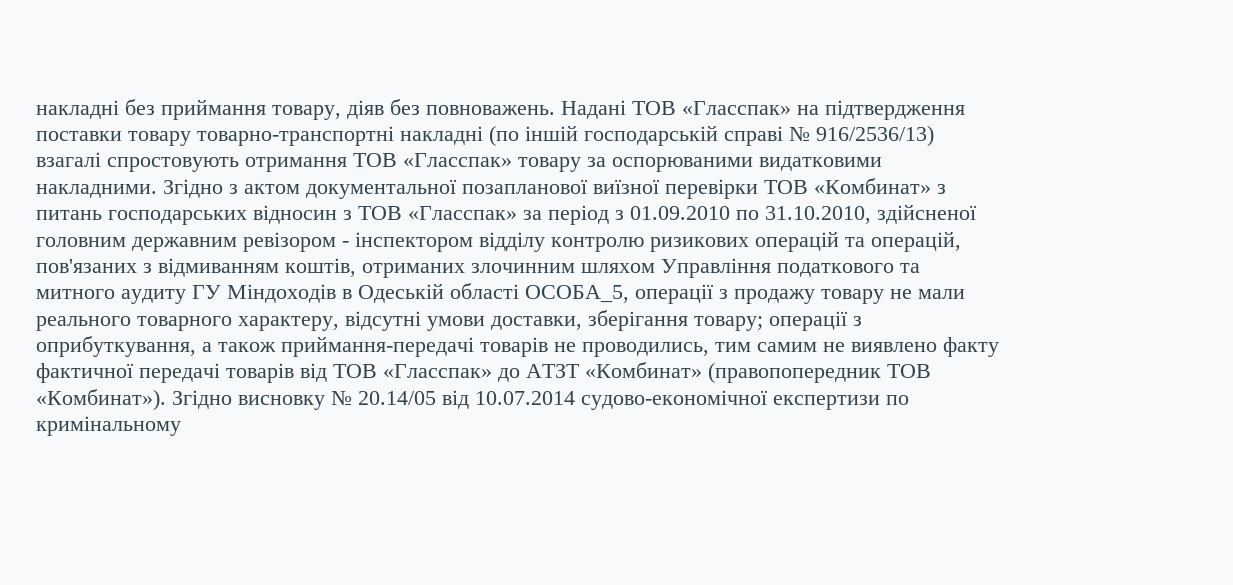накладні без приймання товару, діяв без повноважень. Надані ТОВ «Гласспак» на підтвердження поставки товару товарно-транспортні накладні (по іншій господарській справі № 916/2536/13) взагалі спростовують отримання ТОВ «Гласспак» товару за оспорюваними видатковими накладними. Згідно з актом документальної позапланової виїзної перевірки ТОВ «Комбинат» з питань господарських відносин з ТОВ «Гласспак» за період з 01.09.2010 по 31.10.2010, здійсненої головним державним ревізором - інспектором відділу контролю ризикових операцій та операцій, пов'язаних з відмиванням коштів, отриманих злочинним шляхом Управління податкового та митного аудиту ГУ Міндоходів в Одеській області ОСОБА_5, операції з продажу товару не мали реального товарного характеру, відсутні умови доставки, зберігання товару; операції з оприбуткування, а також приймання-передачі товарів не проводились, тим самим не виявлено факту фактичної передачі товарів від ТОВ «Гласспак» до АТЗТ «Комбинат» (правопопередник ТОВ «Комбинат»). Згідно висновку № 20.14/05 від 10.07.2014 судово-економічної експертизи по кримінальному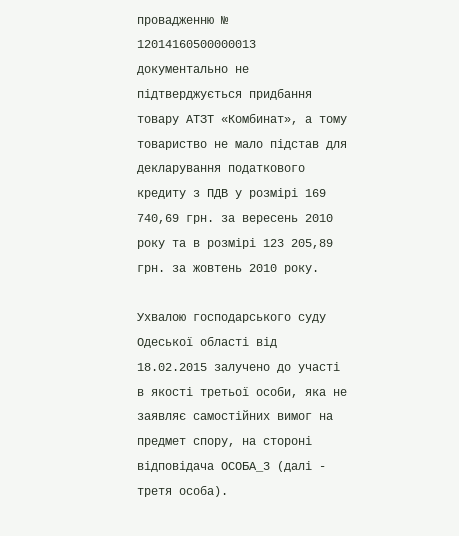провадженню № 12014160500000013 документально не підтверджується придбання товару АТЗТ «Комбинат», а тому товариство не мало підстав для декларування податкового кредиту з ПДВ у розмірі 169 740,69 грн. за вересень 2010 року та в розмірі 123 205,89 грн. за жовтень 2010 року.

Ухвалою господарського суду Одеської області від 18.02.2015 залучено до участі в якості третьої особи, яка не заявляє самостійних вимог на предмет спору, на стороні відповідача ОСОБА_3 (далі - третя особа).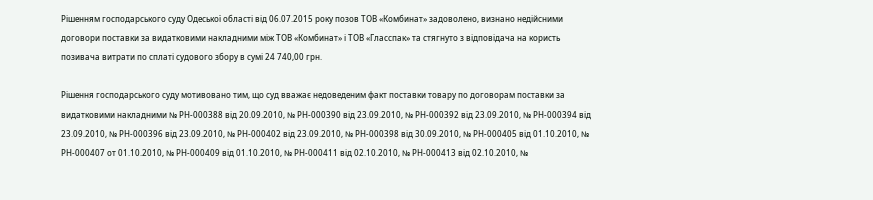Рішенням господарського суду Одеської області від 06.07.2015 року позов ТОВ «Комбинат» задоволено, визнано недійсними договори поставки за видатковими накладними між ТОВ «Комбинат» і ТОВ «Гласспак» та стягнуто з відповідача на користь позивача витрати по сплаті судового збору в сумі 24 740,00 грн.

Рішення господарського суду мотивовано тим, що суд вважає недоведеним факт поставки товару по договорам поставки за видатковими накладними № РН-000388 від 20.09.2010, № РН-000390 від 23.09.2010, № РН-000392 від 23.09.2010, № РН-000394 від 23.09.2010, № РН-000396 від 23.09.2010, № РН-000402 від 23.09.2010, № РН-000398 від 30.09.2010, № РН-000405 від 01.10.2010, № РН-000407 от 01.10.2010, № РН-000409 від 01.10.2010, № РН-000411 від 02.10.2010, № РН-000413 від 02.10.2010, №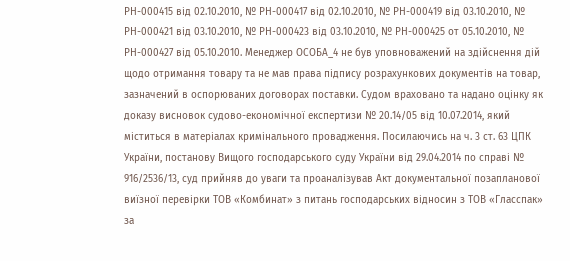РН-000415 від 02.10.2010, № РН-000417 від 02.10.2010, № РН-000419 від 03.10.2010, № РН-000421 від 03.10.2010, № РН-000423 від 03.10.2010, № РН-000425 от 05.10.2010, № РН-000427 від 05.10.2010. Менеджер ОСОБА_4 не був уповноважений на здійснення дій щодо отримання товару та не мав права підпису розрахункових документів на товар, зазначений в оспорюваних договорах поставки. Судом враховано та надано оцінку як доказу висновок судово-економічної експертизи № 20.14/05 від 10.07.2014, який міститься в матеріалах кримінального провадження. Посилаючись на ч. 3 ст. 63 ЦПК України, постанову Вищого господарського суду України від 29.04.2014 по справі № 916/2536/13, суд прийняв до уваги та проаналізував Акт документальної позапланової виїзної перевірки ТОВ «Комбинат» з питань господарських відносин з ТОВ «Гласспак» за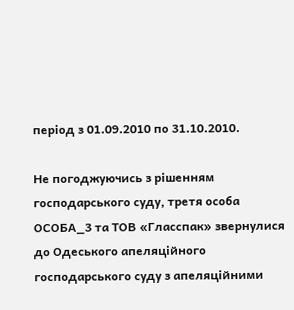період з 01.09.2010 по 31.10.2010.

Не погоджуючись з рішенням господарського суду, третя особа ОСОБА_3 та ТОВ «Гласспак» звернулися до Одеського апеляційного господарського суду з апеляційними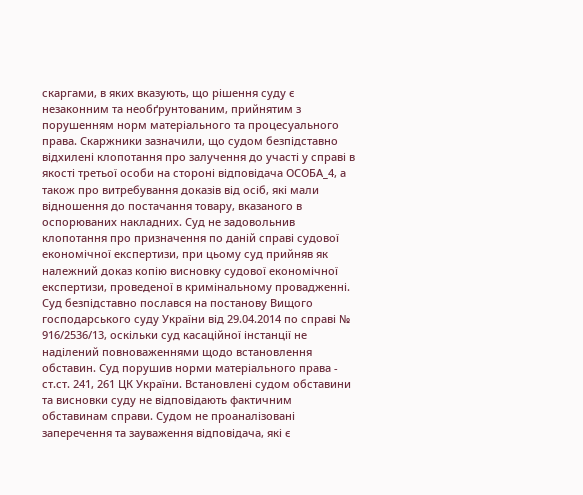скаргами, в яких вказують, що рішення суду є незаконним та необґрунтованим, прийнятим з порушенням норм матеріального та процесуального права. Скаржники зазначили, що судом безпідставно відхилені клопотання про залучення до участі у справі в якості третьої особи на стороні відповідача ОСОБА_4, а також про витребування доказів від осіб, які мали відношення до постачання товару, вказаного в оспорюваних накладних. Суд не задовольнив клопотання про призначення по даній справі судової економічної експертизи, при цьому суд прийняв як належний доказ копію висновку судової економічної експертизи, проведеної в кримінальному провадженні. Суд безпідставно послався на постанову Вищого господарського суду України від 29.04.2014 по справі № 916/2536/13, оскільки суд касаційної інстанції не наділений повноваженнями щодо встановлення обставин. Суд порушив норми матеріального права - ст.ст. 241, 261 ЦК України. Встановлені судом обставини та висновки суду не відповідають фактичним обставинам справи. Судом не проаналізовані заперечення та зауваження відповідача, які є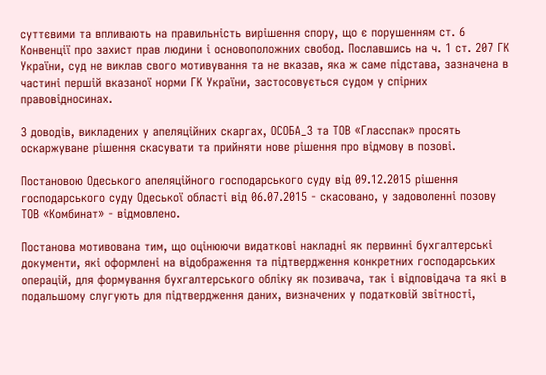суттєвими та впливають на правильність вирішення спору, що є порушенням ст. 6 Конвенції про захист прав людини і основоположних свобод. Пославшись на ч. 1 ст. 207 ГК України, суд не виклав свого мотивування та не вказав, яка ж саме підстава, зазначена в частині першій вказаної норми ГК України, застосовується судом у спірних правовідносинах.

З доводів, викладених у апеляційних скаргах, ОСОБА_3 та ТОВ «Гласспак» просять оскаржуване рішення скасувати та прийняти нове рішення про відмову в позові.

Постановою Одеського апеляційного господарського суду від 09.12.2015 рішення господарського суду Одеської області від 06.07.2015 - скасовано, у задоволенні позову ТОВ «Комбинат» - відмовлено.

Постанова мотивована тим, що оцінюючи видаткові накладні як первинні бухгалтерські документи, які оформлені на відображення та підтвердження конкретних господарських операцій, для формування бухгалтерського обліку як позивача, так і відповідача та які в подальшому слугують для підтвердження даних, визначених у податковій звітності,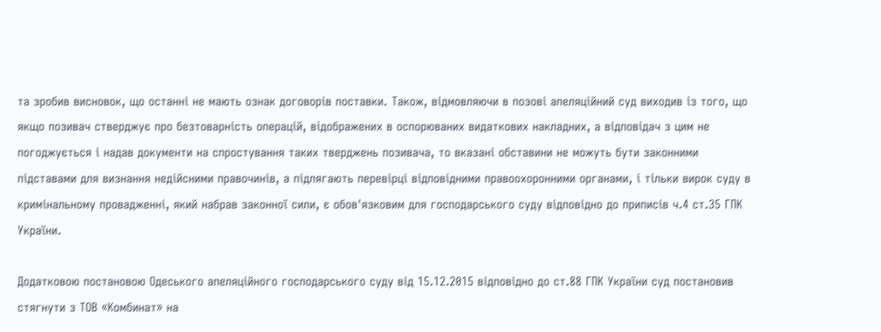та зробив висновок, що останні не мають ознак договорів поставки. Також, відмовляючи в позові апеляційний суд виходив із того, що якщо позивач стверджує про безтоварність операцій, відображених в оспорюваних видаткових накладних, а відповідач з цим не погоджується і надав документи на спростування таких тверджень позивача, то вказані обставини не можуть бути законними підставами для визнання недійсними правочинів, а підлягають перевірці відповідними правоохоронними органами, і тільки вирок суду в кримінальному провадженні, який набрав законної сили, є обов'язковим для господарського суду відповідно до приписів ч.4 ст.35 ГПК України.

Додатковою постановою Одеського апеляційного господарського суду від 15.12.2015 відповідно до ст.88 ГПК України суд постановив стягнути з ТОВ «Комбинат» на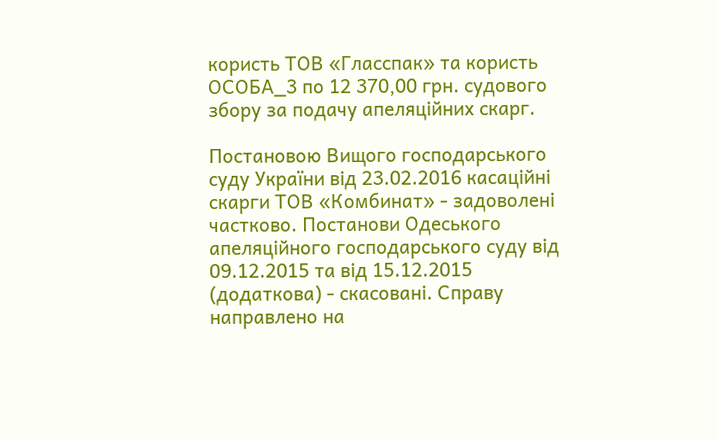користь ТОВ «Гласспак» та користь ОСОБА_3 по 12 370,00 грн. судового збору за подачу апеляційних скарг.

Постановою Вищого господарського суду України від 23.02.2016 касаційні скарги ТОВ «Комбинат» - задоволені частково. Постанови Одеського апеляційного господарського суду від 09.12.2015 та від 15.12.2015 (додаткова) - скасовані. Справу направлено на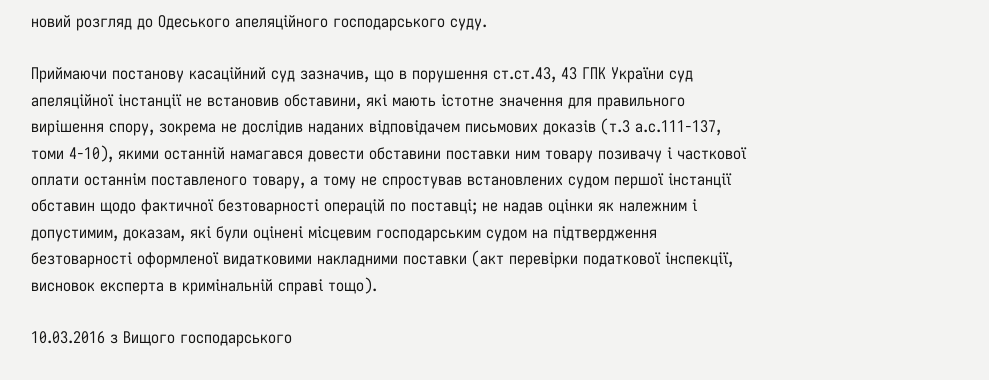новий розгляд до Одеського апеляційного господарського суду.

Приймаючи постанову касаційний суд зазначив, що в порушення ст.ст.43, 43 ГПК України суд апеляційної інстанції не встановив обставини, які мають істотне значення для правильного вирішення спору, зокрема не дослідив наданих відповідачем письмових доказів (т.3 а.с.111-137, томи 4-10), якими останній намагався довести обставини поставки ним товару позивачу і часткової оплати останнім поставленого товару, а тому не спростував встановлених судом першої інстанції обставин щодо фактичної безтоварності операцій по поставці; не надав оцінки як належним і допустимим, доказам, які були оцінені місцевим господарським судом на підтвердження безтоварності оформленої видатковими накладними поставки (акт перевірки податкової інспекції, висновок експерта в кримінальній справі тощо).

10.03.2016 з Вищого господарського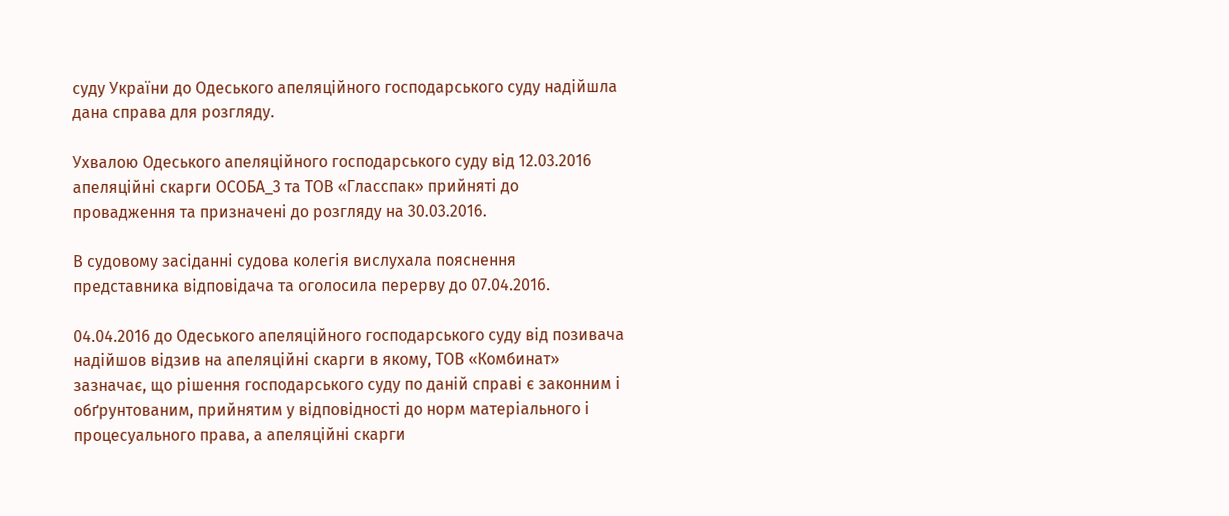суду України до Одеського апеляційного господарського суду надійшла дана справа для розгляду.

Ухвалою Одеського апеляційного господарського суду від 12.03.2016 апеляційні скарги ОСОБА_3 та ТОВ «Гласспак» прийняті до провадження та призначені до розгляду на 30.03.2016.

В судовому засіданні судова колегія вислухала пояснення представника відповідача та оголосила перерву до 07.04.2016.

04.04.2016 до Одеського апеляційного господарського суду від позивача надійшов відзив на апеляційні скарги в якому, ТОВ «Комбинат» зазначає, що рішення господарського суду по даній справі є законним і обґрунтованим, прийнятим у відповідності до норм матеріального і процесуального права, а апеляційні скарги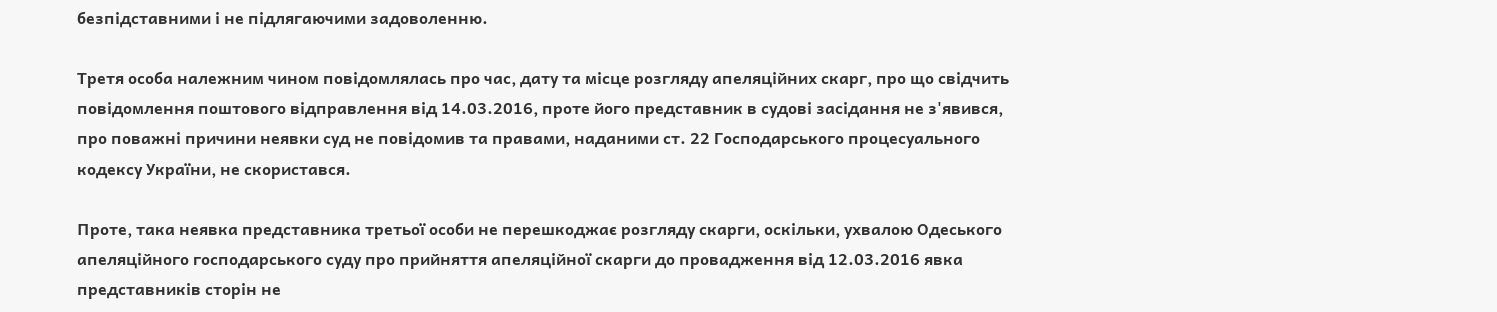безпідставними і не підлягаючими задоволенню.

Третя особа належним чином повідомлялась про час, дату та місце розгляду апеляційних скарг, про що свідчить повідомлення поштового відправлення від 14.03.2016, проте його представник в судові засідання не з'явився, про поважні причини неявки суд не повідомив та правами, наданими ст. 22 Господарського процесуального кодексу України, не скористався.

Проте, така неявка представника третьої особи не перешкоджає розгляду скарги, оскільки, ухвалою Одеського апеляційного господарського суду про прийняття апеляційної скарги до провадження від 12.03.2016 явка представників сторін не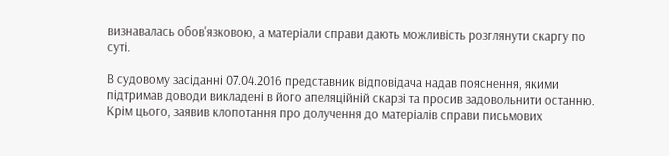визнавалась обов'язковою, а матеріали справи дають можливість розглянути скаргу по суті.

В судовому засіданні 07.04.2016 представник відповідача надав пояснення, якими підтримав доводи викладені в його апеляційній скарзі та просив задовольнити останню. Крім цього, заявив клопотання про долучення до матеріалів справи письмових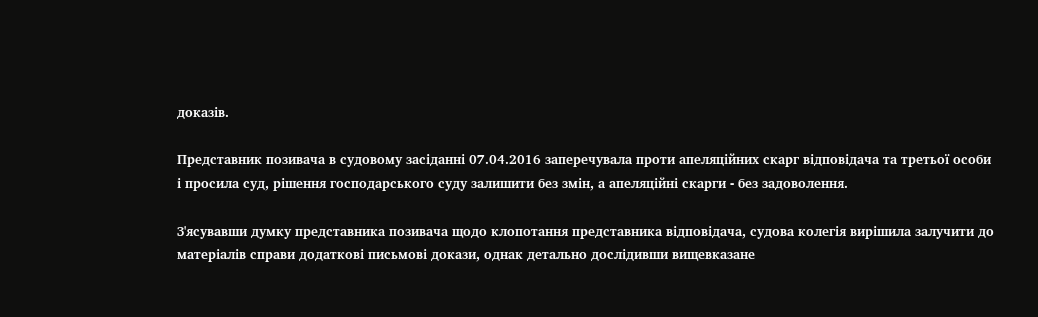доказів.

Представник позивача в судовому засіданні 07.04.2016 заперечувала проти апеляційних скарг відповідача та третьої особи і просила суд, рішення господарського суду залишити без змін, а апеляційні скарги - без задоволення.

З'ясувавши думку представника позивача щодо клопотання представника відповідача, судова колегія вирішила залучити до матеріалів справи додаткові письмові докази, однак детально дослідивши вищевказане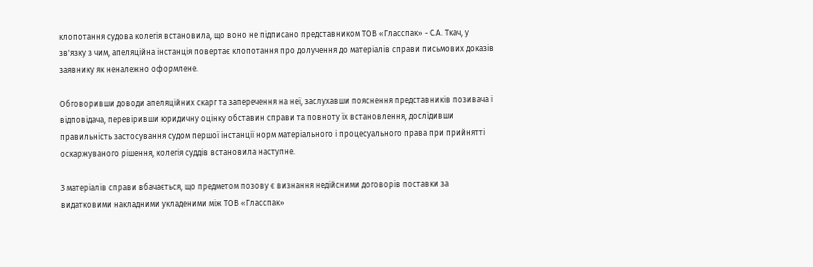клопотання судова колегія встановила, що воно не підписано представником ТОВ «Гласспак» - С.А. Ткач, у зв'язку з чим, апеляційна інстанція повертає клопотання про долучення до матеріалів справи письмових доказів заявнику як неналежно оформлене.

Обговоривши доводи апеляційних скарг та заперечення на неї, заслухавши пояснення представників позивача і відповідача, перевіривши юридичну оцінку обставин справи та повноту їх встановлення, дослідивши правильність застосування судом першої інстанції норм матеріального і процесуального права при прийнятті оскаржуваного рішення, колегія суддів встановила наступне.

З матеріалів справи вбачається, що предметом позову є визнання недійсними договорів поставки за видатковими накладними укладеними між ТОВ «Гласспак»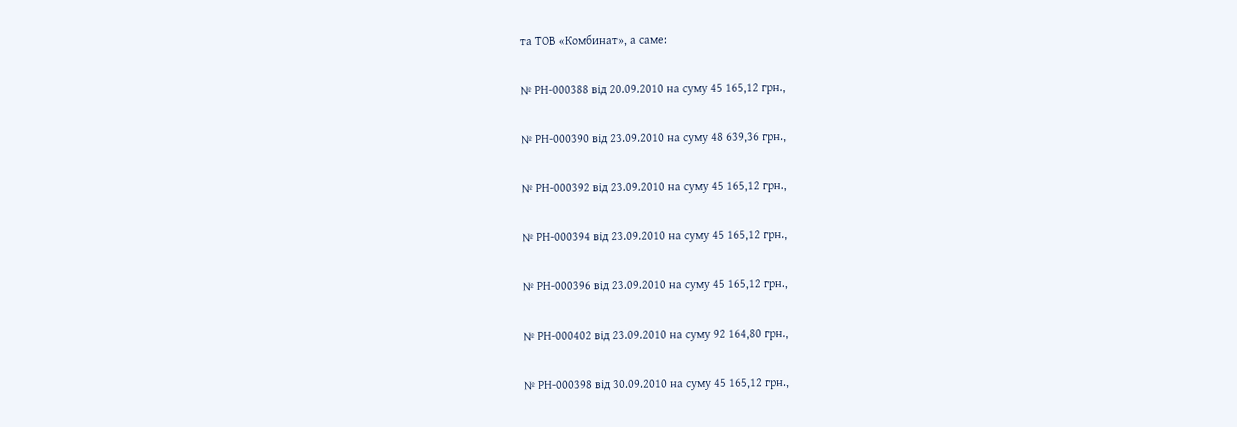та ТОВ «Комбинат», а саме:

№ РН-000388 від 20.09.2010 на суму 45 165,12 грн.,

№ РН-000390 від 23.09.2010 на суму 48 639,36 грн.,

№ РН-000392 від 23.09.2010 на суму 45 165,12 грн.,

№ РН-000394 від 23.09.2010 на суму 45 165,12 грн.,

№ РН-000396 від 23.09.2010 на суму 45 165,12 грн.,

№ РН-000402 від 23.09.2010 на суму 92 164,80 грн.,

№ РН-000398 від 30.09.2010 на суму 45 165,12 грн.,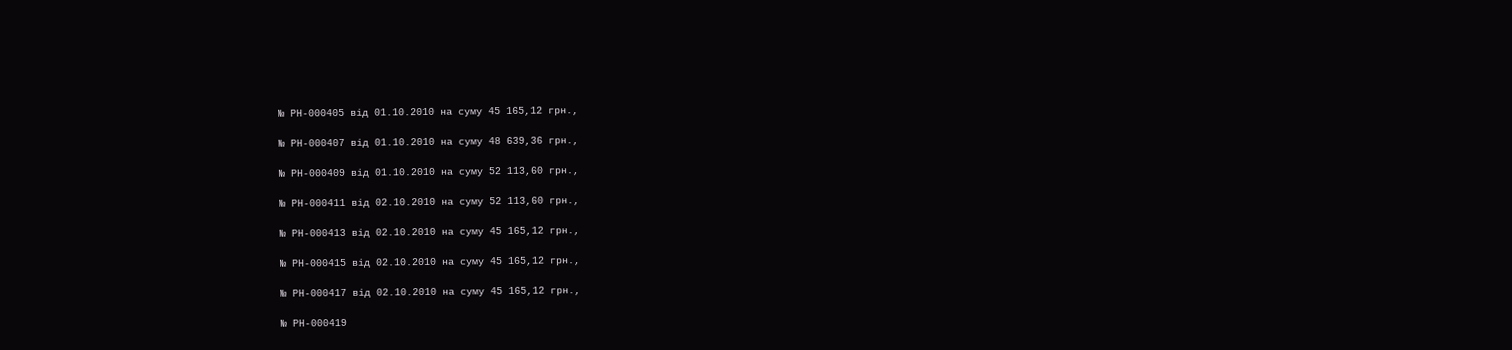№ РН-000405 від 01.10.2010 на суму 45 165,12 грн.,

№ РН-000407 від 01.10.2010 на суму 48 639,36 грн.,

№ РН-000409 від 01.10.2010 на суму 52 113,60 грн.,

№ РН-000411 від 02.10.2010 на суму 52 113,60 грн.,

№ РН-000413 від 02.10.2010 на суму 45 165,12 грн.,

№ РН-000415 від 02.10.2010 на суму 45 165,12 грн.,

№ РН-000417 від 02.10.2010 на суму 45 165,12 грн.,

№ РН-000419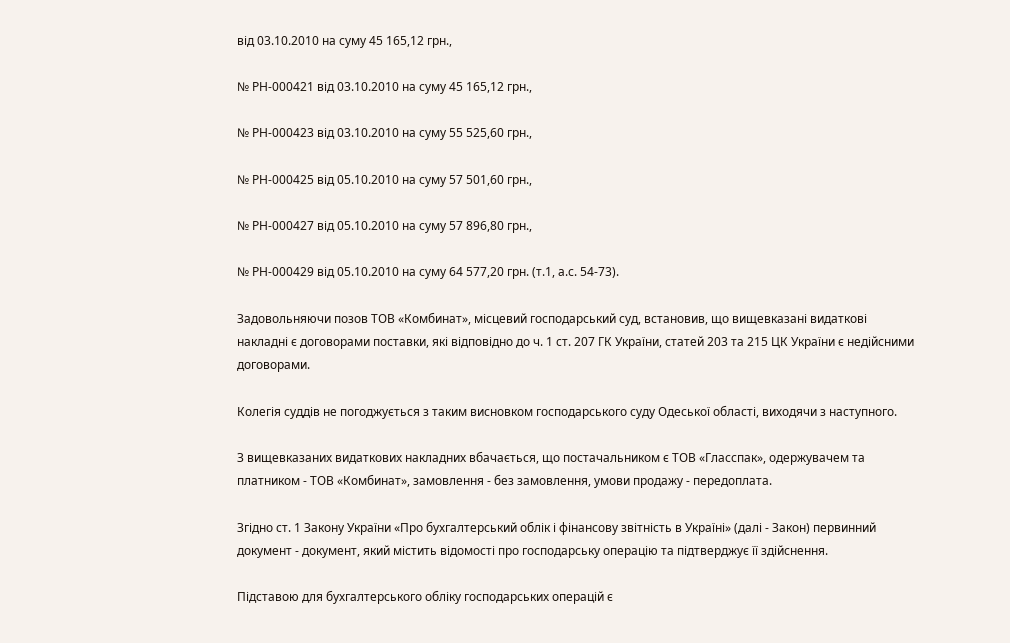від 03.10.2010 на суму 45 165,12 грн.,

№ РН-000421 від 03.10.2010 на суму 45 165,12 грн.,

№ РН-000423 від 03.10.2010 на суму 55 525,60 грн.,

№ РН-000425 від 05.10.2010 на суму 57 501,60 грн.,

№ РН-000427 від 05.10.2010 на суму 57 896,80 грн.,

№ РН-000429 від 05.10.2010 на суму 64 577,20 грн. (т.1, а.с. 54-73).

Задовольняючи позов ТОВ «Комбинат», місцевий господарський суд, встановив, що вищевказані видаткові накладні є договорами поставки, які відповідно до ч. 1 ст. 207 ГК України, статей 203 та 215 ЦК України є недійсними договорами.

Колегія суддів не погоджується з таким висновком господарського суду Одеської області, виходячи з наступного.

З вищевказаних видаткових накладних вбачається, що постачальником є ТОВ «Гласспак», одержувачем та платником - ТОВ «Комбинат», замовлення - без замовлення, умови продажу - передоплата.

Згідно ст. 1 Закону України «Про бухгалтерський облік і фінансову звітність в Україні» (далі - Закон) первинний документ - документ, який містить відомості про господарську операцію та підтверджує її здійснення.

Підставою для бухгалтерського обліку господарських операцій є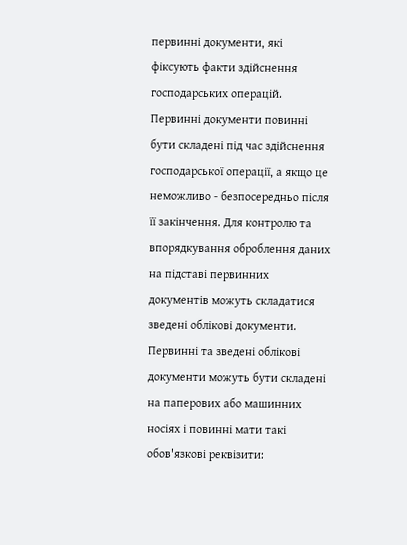первинні документи, які фіксують факти здійснення господарських операцій. Первинні документи повинні бути складені під час здійснення господарської операції, а якщо це неможливо - безпосередньо після її закінчення. Для контролю та впорядкування оброблення даних на підставі первинних документів можуть складатися зведені облікові документи. Первинні та зведені облікові документи можуть бути складені на паперових або машинних носіях і повинні мати такі обов'язкові реквізити: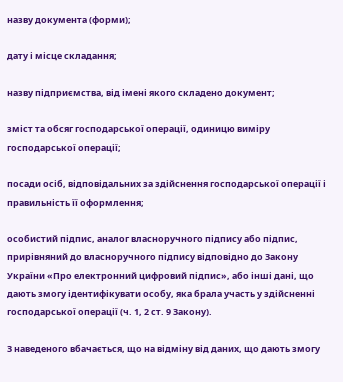назву документа (форми);

дату і місце складання;

назву підприємства, від імені якого складено документ;

зміст та обсяг господарської операції, одиницю виміру господарської операції;

посади осіб, відповідальних за здійснення господарської операції і правильність її оформлення;

особистий підпис, аналог власноручного підпису або підпис, прирівняний до власноручного підпису відповідно до Закону України «Про електронний цифровий підпис», або інші дані, що дають змогу ідентифікувати особу, яка брала участь у здійсненні господарської операції (ч. 1, 2 ст. 9 Закону).

З наведеного вбачається, що на відміну від даних, що дають змогу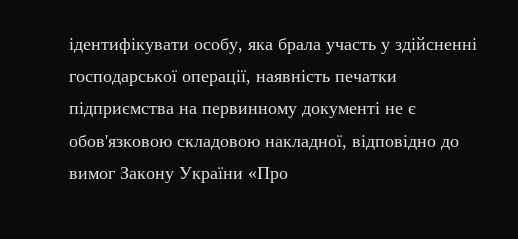ідентифікувати особу, яка брала участь у здійсненні господарської операції, наявність печатки підприємства на первинному документі не є обов'язковою складовою накладної, відповідно до вимог Закону України «Про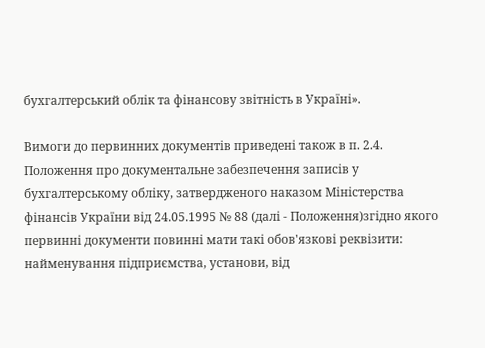бухгалтерський облік та фінансову звітність в Україні».

Вимоги до первинних документів приведені також в п. 2.4. Положення про документальне забезпечення записів у бухгалтерському обліку, затвердженого наказом Міністерства фінансів України від 24.05.1995 № 88 (далі - Положення)згідно якого первинні документи повинні мати такі обов'язкові реквізити: найменування підприємства, установи, від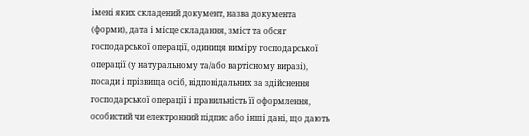імені яких складений документ, назва документа (форми), дата і місце складання, зміст та обсяг господарської операції, одиниця виміру господарської операції (у натуральному та/або вартісному виразі), посади і прізвища осіб, відповідальних за здійснення господарської операції і правильність її оформлення, особистий чи електронний підпис або інші дані, що дають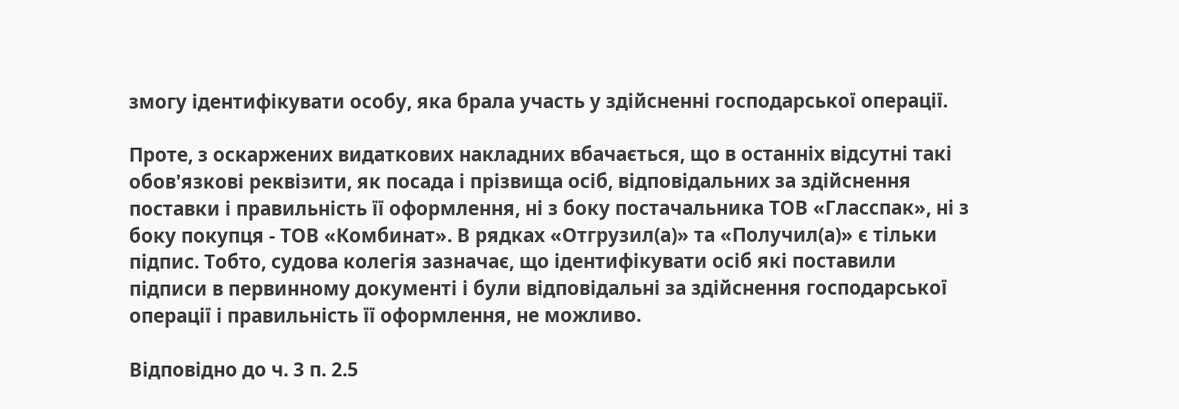змогу ідентифікувати особу, яка брала участь у здійсненні господарської операції.

Проте, з оскаржених видаткових накладних вбачається, що в останніх відсутні такі обов'язкові реквізити, як посада і прізвища осіб, відповідальних за здійснення поставки і правильність її оформлення, ні з боку постачальника ТОВ «Гласспак», ні з боку покупця - ТОВ «Комбинат». В рядках «Отгрузил(а)» та «Получил(а)» є тільки підпис. Тобто, судова колегія зазначає, що ідентифікувати осіб які поставили підписи в первинному документі і були відповідальні за здійснення господарської операції і правильність її оформлення, не можливо.

Відповідно до ч. 3 п. 2.5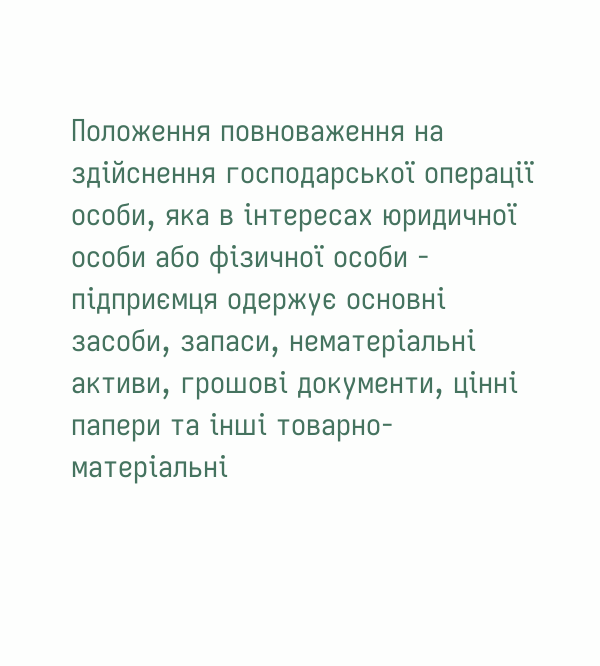Положення повноваження на здійснення господарської операції особи, яка в інтересах юридичної особи або фізичної особи - підприємця одержує основні засоби, запаси, нематеріальні активи, грошові документи, цінні папери та інші товарно-матеріальні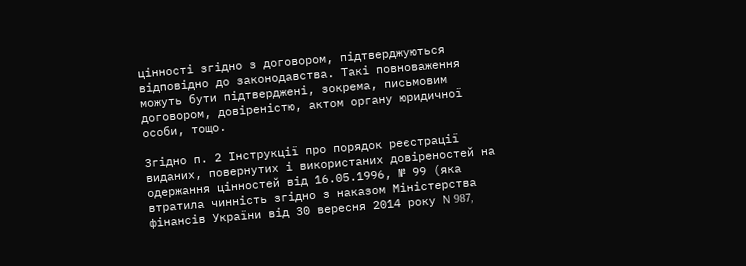цінності згідно з договором, підтверджуються відповідно до законодавства. Такі повноваження можуть бути підтверджені, зокрема, письмовим договором, довіреністю, актом органу юридичної особи, тощо.

Згідно п. 2 Інструкції про порядок реєстрації виданих, повернутих і використаних довіреностей на одержання цінностей від 16.05.1996, № 99 (яка втратила чинність згідно з наказом Міністерства фінансів України від 30 вересня 2014 року N 987,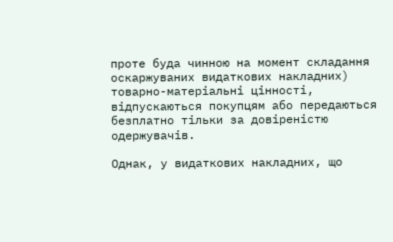проте буда чинною на момент складання оскаржуваних видаткових накладних) товарно-матеріальні цінності, відпускаються покупцям або передаються безплатно тільки за довіреністю одержувачів.

Однак, у видаткових накладних, що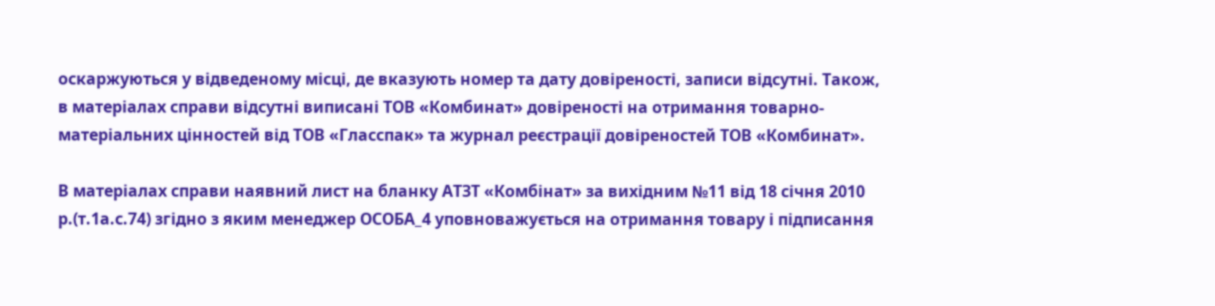оскаржуються у відведеному місці, де вказують номер та дату довіреності, записи відсутні. Також, в матеріалах справи відсутні виписані ТОВ «Комбинат» довіреності на отримання товарно-матеріальних цінностей від ТОВ «Гласспак» та журнал реєстрації довіреностей ТОВ «Комбинат».

В матеріалах справи наявний лист на бланку АТЗТ «Комбінат» за вихідним №11 від 18 січня 2010 р.(т.1а.с.74) згідно з яким менеджер ОСОБА_4 уповноважується на отримання товару і підписання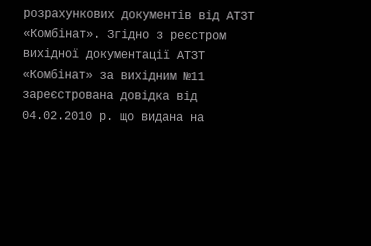розрахункових документів від АТЗТ «Комбінат». Згідно з реєстром вихідної документації АТЗТ «Комбінат» за вихідним №11 зареєстрована довідка від 04.02.2010 р. що видана на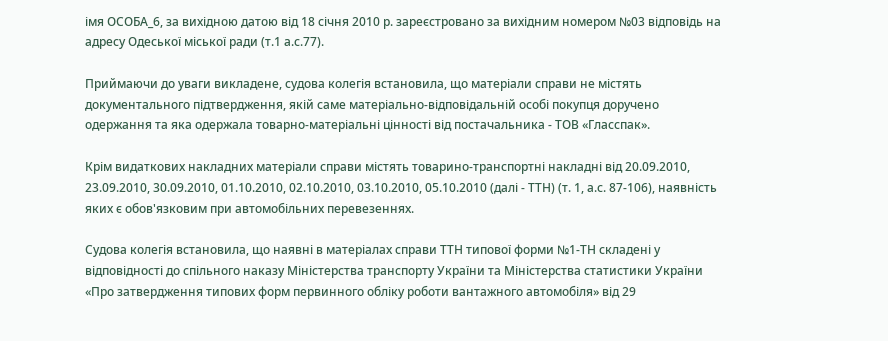імя ОСОБА_6, за вихідною датою від 18 січня 2010 р. зареєстровано за вихідним номером №03 відповідь на адресу Одеської міської ради (т.1 а.с.77).

Приймаючи до уваги викладене, судова колегія встановила, що матеріали справи не містять документального підтвердження, якій саме матеріально-відповідальній особі покупця доручено одержання та яка одержала товарно-матеріальні цінності від постачальника - ТОВ «Гласспак».

Крім видаткових накладних матеріали справи містять товарино-транспортні накладні від 20.09.2010, 23.09.2010, 30.09.2010, 01.10.2010, 02.10.2010, 03.10.2010, 05.10.2010 (далі - ТТН) (т. 1, а.с. 87-106), наявність яких є обов'язковим при автомобільних перевезеннях.

Судова колегія встановила, що наявні в матеріалах справи ТТН типової форми №1-ТН складені у відповідності до спільного наказу Міністерства транспорту України та Міністерства статистики України «Про затвердження типових форм первинного обліку роботи вантажного автомобіля» від 29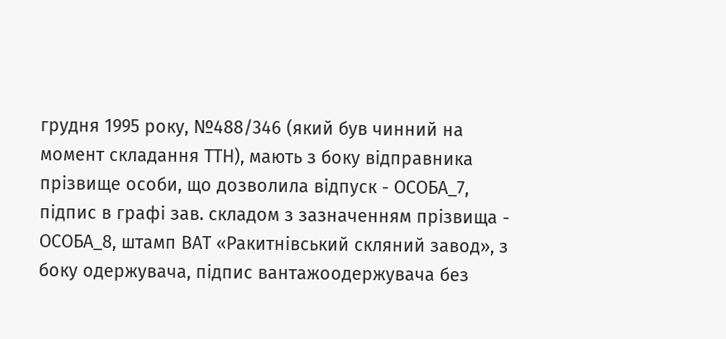грудня 1995 року, №488/346 (який був чинний на момент складання ТТН), мають з боку відправника прізвище особи, що дозволила відпуск - ОСОБА_7, підпис в графі зав. складом з зазначенням прізвища - ОСОБА_8, штамп ВАТ «Ракитнівський скляний завод», з боку одержувача, підпис вантажоодержувача без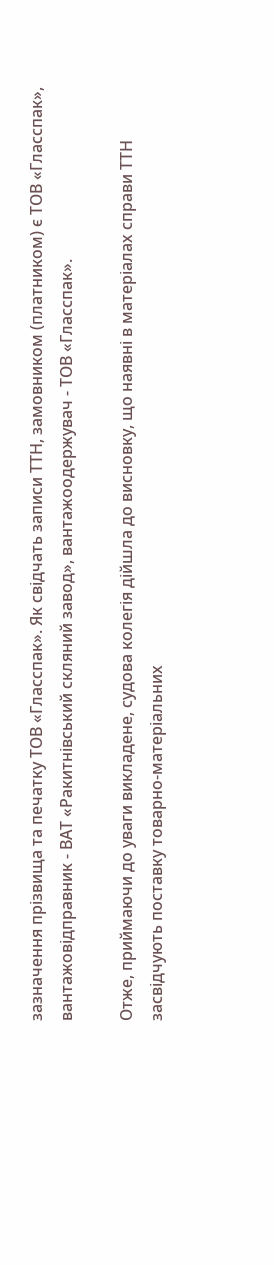зазначення прізвища та печатку ТОВ «Гласспак». Як свідчать записи ТТН, замовником (платником) є ТОВ «Гласспак», вантажовідправник - ВАТ «Ракитнівський скляний завод», вантажоодержувач - ТОВ «Гласспак».

Отже, приймаючи до уваги викладене, судова колегія дійшла до висновку, що наявні в матеріалах справи ТТН засвідчують поставку товарно-матеріальних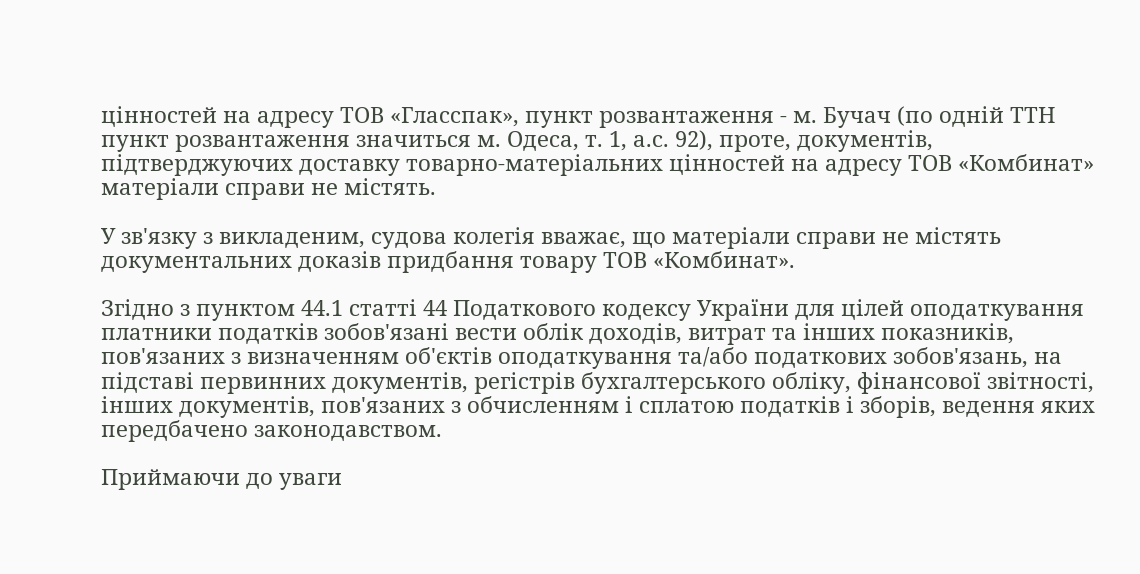цінностей на адресу ТОВ «Гласспак», пункт розвантаження - м. Бучач (по одній ТТН пункт розвантаження значиться м. Одеса, т. 1, а.с. 92), проте, документів, підтверджуючих доставку товарно-матеріальних цінностей на адресу ТОВ «Комбинат» матеріали справи не містять.

У зв'язку з викладеним, судова колегія вважає, що матеріали справи не містять документальних доказів придбання товару ТОВ «Комбинат».

Згідно з пунктом 44.1 статті 44 Податкового кодексу України для цілей оподаткування платники податків зобов'язані вести облік доходів, витрат та інших показників, пов'язаних з визначенням об'єктів оподаткування та/або податкових зобов'язань, на підставі первинних документів, регістрів бухгалтерського обліку, фінансової звітності, інших документів, пов'язаних з обчисленням і сплатою податків і зборів, ведення яких передбачено законодавством.

Приймаючи до уваги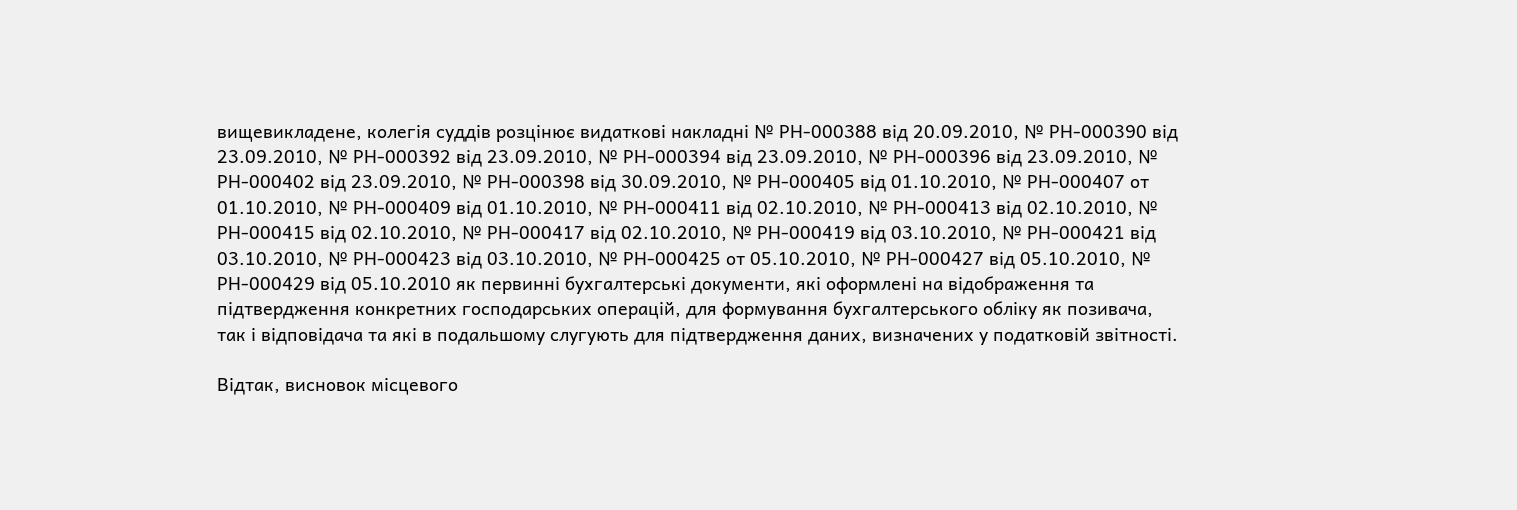вищевикладене, колегія суддів розцінює видаткові накладні № РН-000388 від 20.09.2010, № РН-000390 від 23.09.2010, № РН-000392 від 23.09.2010, № РН-000394 від 23.09.2010, № РН-000396 від 23.09.2010, № РН-000402 від 23.09.2010, № РН-000398 від 30.09.2010, № РН-000405 від 01.10.2010, № РН-000407 от 01.10.2010, № РН-000409 від 01.10.2010, № РН-000411 від 02.10.2010, № РН-000413 від 02.10.2010, № РН-000415 від 02.10.2010, № РН-000417 від 02.10.2010, № РН-000419 від 03.10.2010, № РН-000421 від 03.10.2010, № РН-000423 від 03.10.2010, № РН-000425 от 05.10.2010, № РН-000427 від 05.10.2010, № РН-000429 від 05.10.2010 як первинні бухгалтерські документи, які оформлені на відображення та підтвердження конкретних господарських операцій, для формування бухгалтерського обліку як позивача, так і відповідача та які в подальшому слугують для підтвердження даних, визначених у податковій звітності.

Відтак, висновок місцевого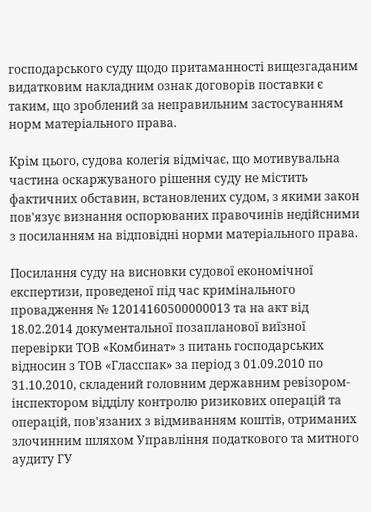господарського суду щодо притаманності вищезгаданим видатковим накладним ознак договорів поставки є таким, що зроблений за неправильним застосуванням норм матеріального права.

Крім цього, судова колегія відмічає, що мотивувальна частина оскаржуваного рішення суду не містить фактичних обставин, встановлених судом, з якими закон пов'язує визнання оспорюваних правочинів недійсними з посиланням на відповідні норми матеріального права.

Посилання суду на висновки судової економічної експертизи, проведеної під час кримінального провадження № 12014160500000013 та на акт від 18.02.2014 документальної позапланової виїзної перевірки ТОВ «Комбинат» з питань господарських відносин з ТОВ «Гласспак» за період з 01.09.2010 по 31.10.2010, складений головним державним ревізором-інспектором відділу контролю ризикових операцій та операцій, пов'язаних з відмиванням коштів, отриманих злочинним шляхом Управління податкового та митного аудиту ГУ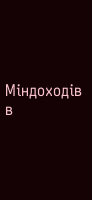Міндоходів в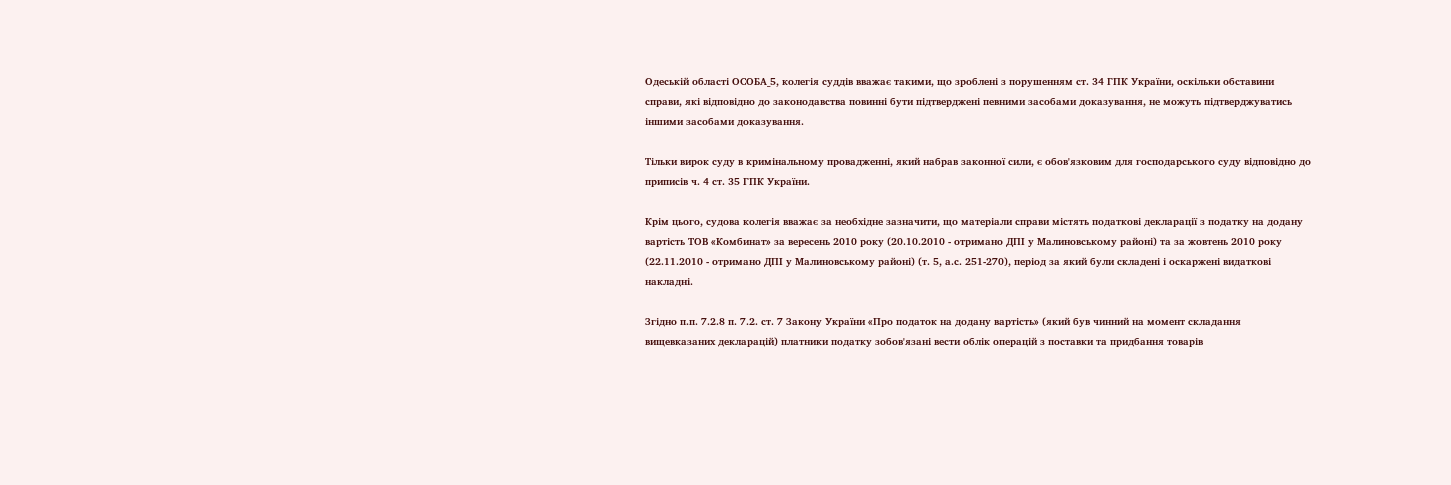Одеській області ОСОБА_5, колегія суддів вважає такими, що зроблені з порушенням ст. 34 ГПК України, оскільки обставини справи, які відповідно до законодавства повинні бути підтверджені певними засобами доказування, не можуть підтверджуватись іншими засобами доказування.

Тільки вирок суду в кримінальному провадженні, який набрав законної сили, є обов'язковим для господарського суду відповідно до приписів ч. 4 ст. 35 ГПК України.

Крім цього, судова колегія вважає за необхідне зазначити, що матеріали справи містять податкові декларації з податку на додану вартість ТОВ «Комбинат» за вересень 2010 року (20.10.2010 - отримано ДПІ у Малиновському районі) та за жовтень 2010 року (22.11.2010 - отримано ДПІ у Малиновському районі) (т. 5, а.с. 251-270), період за який були складені і оскаржені видаткові накладні.

Згідно п.п. 7.2.8 п. 7.2. ст. 7 Закону України «Про податок на додану вартість» (який був чинний на момент складання вищевказаних декларацій) платники податку зобов'язані вести облік операцій з поставки та придбання товарів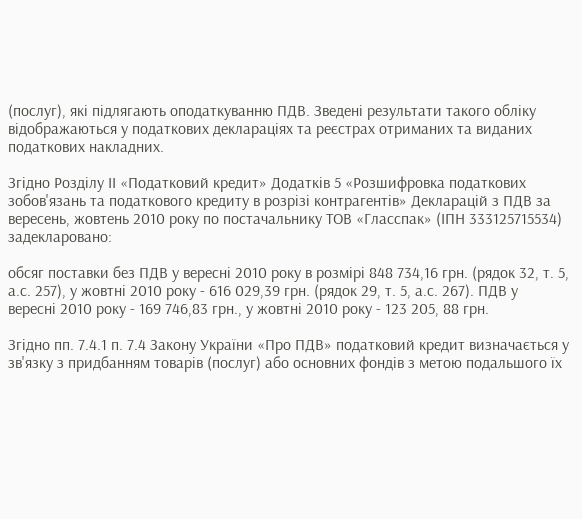(послуг), які підлягають оподаткуванню ПДВ. Зведені результати такого обліку відображаються у податкових деклараціях та реєстрах отриманих та виданих податкових накладних.

Згідно Розділу ІІ «Податковий кредит» Додатків 5 «Розшифровка податкових зобов'язань та податкового кредиту в розрізі контрагентів» Декларацій з ПДВ за вересень, жовтень 2010 року по постачальнику ТОВ «Гласспак» (ІПН 333125715534) задекларовано:

обсяг поставки без ПДВ у вересні 2010 року в розмірі 848 734,16 грн. (рядок 32, т. 5, а.с. 257), у жовтні 2010 року - 616 029,39 грн. (рядок 29, т. 5, а.с. 267). ПДВ у вересні 2010 року - 169 746,83 грн., у жовтні 2010 року - 123 205, 88 грн.

Згідно пп. 7.4.1 п. 7.4 Закону України «Про ПДВ» податковий кредит визначається у зв'язку з придбанням товарів (послуг) або основних фондів з метою подальшого їх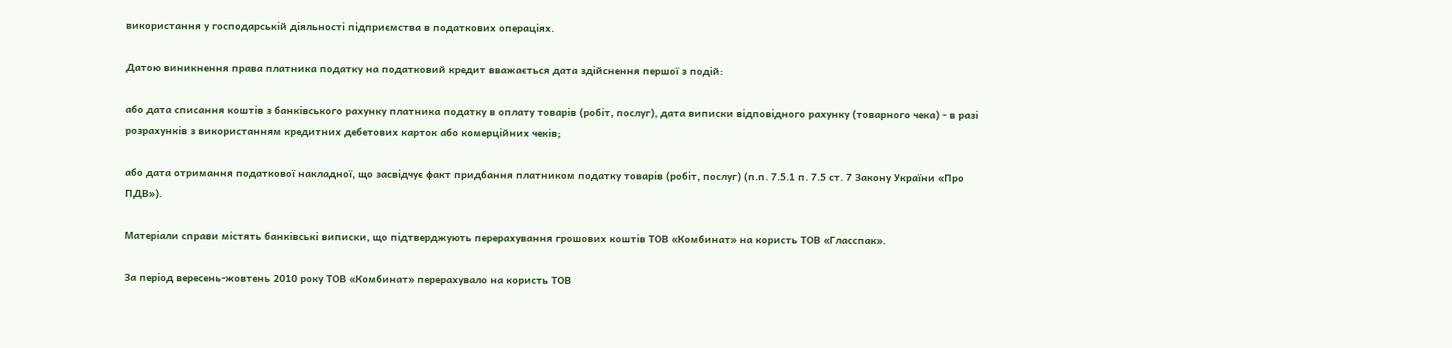використання у господарській діяльності підприємства в податкових операціях.

Датою виникнення права платника податку на податковий кредит вважається дата здійснення першої з подій:

або дата списання коштів з банківського рахунку платника податку в оплату товарів (робіт, послуг), дата виписки відповідного рахунку (товарного чека) - в разі розрахунків з використанням кредитних дебетових карток або комерційних чеків;

або дата отримання податкової накладної, що засвідчує факт придбання платником податку товарів (робіт, послуг) (п.п. 7.5.1 п. 7.5 ст. 7 Закону України «Про ПДВ»).

Матеріали справи містять банківські виписки, що підтверджують перерахування грошових коштів ТОВ «Комбинат» на користь ТОВ «Гласспак».

За період вересень-жовтень 2010 року ТОВ «Комбинат» перерахувало на користь ТОВ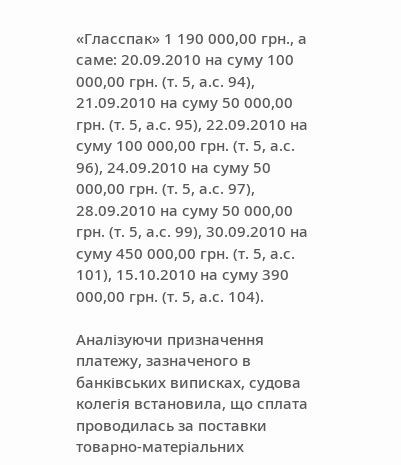«Гласспак» 1 190 000,00 грн., а саме: 20.09.2010 на суму 100 000,00 грн. (т. 5, а.с. 94), 21.09.2010 на суму 50 000,00 грн. (т. 5, а.с. 95), 22.09.2010 на суму 100 000,00 грн. (т. 5, а.с. 96), 24.09.2010 на суму 50 000,00 грн. (т. 5, а.с. 97), 28.09.2010 на суму 50 000,00 грн. (т. 5, а.с. 99), 30.09.2010 на суму 450 000,00 грн. (т. 5, а.с. 101), 15.10.2010 на суму 390 000,00 грн. (т. 5, а.с. 104).

Аналізуючи призначення платежу, зазначеного в банківських виписках, судова колегія встановила, що сплата проводилась за поставки товарно-матеріальних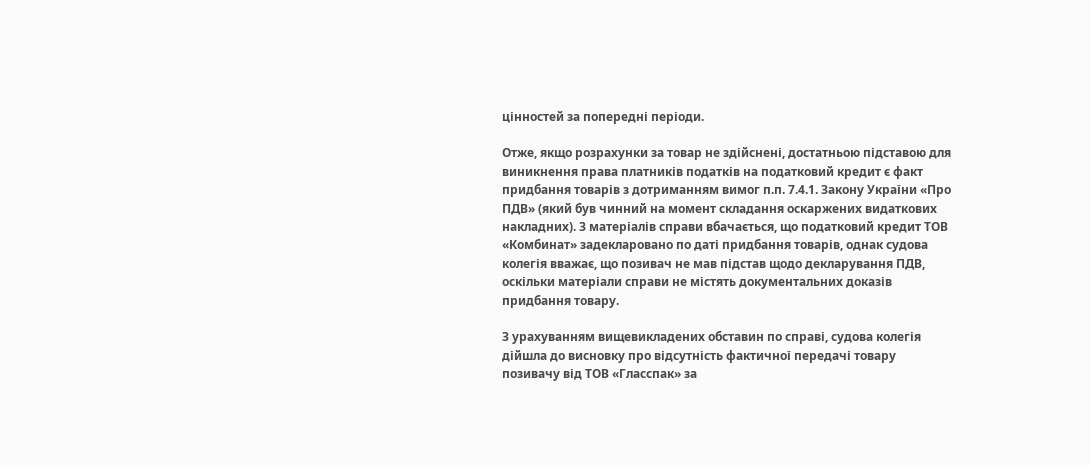цінностей за попередні періоди.

Отже, якщо розрахунки за товар не здійснені, достатньою підставою для виникнення права платників податків на податковий кредит є факт придбання товарів з дотриманням вимог п.п. 7.4.1. Закону України «Про ПДВ» (який був чинний на момент складання оскаржених видаткових накладних). З матеріалів справи вбачається, що податковий кредит ТОВ «Комбинат» задекларовано по даті придбання товарів, однак судова колегія вважає, що позивач не мав підстав щодо декларування ПДВ, оскільки матеріали справи не містять документальних доказів придбання товару.

З урахуванням вищевикладених обставин по справі, судова колегія дійшла до висновку про відсутність фактичної передачі товару позивачу від ТОВ «Гласспак» за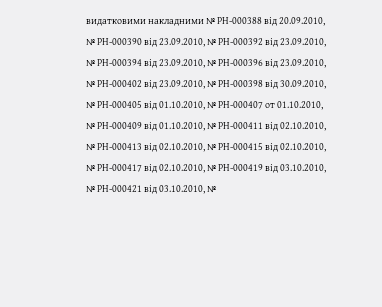видатковими накладними № РН-000388 від 20.09.2010, № РН-000390 від 23.09.2010, № РН-000392 від 23.09.2010, № РН-000394 від 23.09.2010, № РН-000396 від 23.09.2010, № РН-000402 від 23.09.2010, № РН-000398 від 30.09.2010, № РН-000405 від 01.10.2010, № РН-000407 от 01.10.2010, № РН-000409 від 01.10.2010, № РН-000411 від 02.10.2010, № РН-000413 від 02.10.2010, № РН-000415 від 02.10.2010, № РН-000417 від 02.10.2010, № РН-000419 від 03.10.2010, № РН-000421 від 03.10.2010, №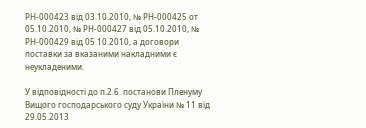РН-000423 від 03.10.2010, № РН-000425 от 05.10.2010, № РН-000427 від 05.10.2010, № РН-000429 від 05.10.2010, а договори поставки за вказаними накладними є неукладеними.

У відповідності до п.2.6. постанови Пленуму Вищого господарського суду України № 11 від 29.05.2013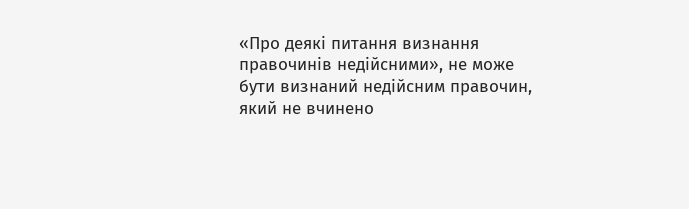«Про деякі питання визнання правочинів недійсними», не може бути визнаний недійсним правочин, який не вчинено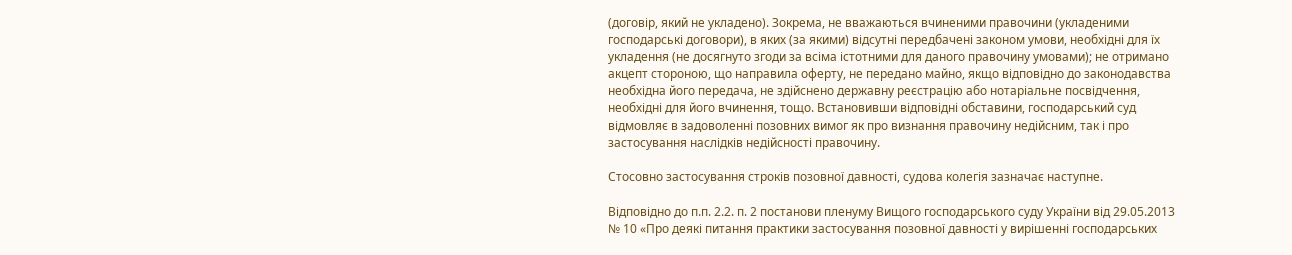(договір, який не укладено). Зокрема, не вважаються вчиненими правочини (укладеними господарські договори), в яких (за якими) відсутні передбачені законом умови, необхідні для їх укладення (не досягнуто згоди за всіма істотними для даного правочину умовами); не отримано акцепт стороною, що направила оферту, не передано майно, якщо відповідно до законодавства необхідна його передача, не здійснено державну реєстрацію або нотаріальне посвідчення, необхідні для його вчинення, тощо. Встановивши відповідні обставини, господарський суд відмовляє в задоволенні позовних вимог як про визнання правочину недійсним, так і про застосування наслідків недійсності правочину.

Стосовно застосування строків позовної давності, судова колегія зазначає наступне.

Відповідно до п.п. 2.2. п. 2 постанови пленуму Вищого господарського суду України від 29.05.2013 № 10 «Про деякі питання практики застосування позовної давності у вирішенні господарських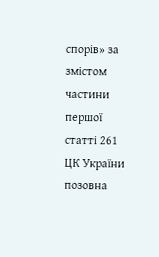спорів» за змістом частини першої статті 261 ЦК України позовна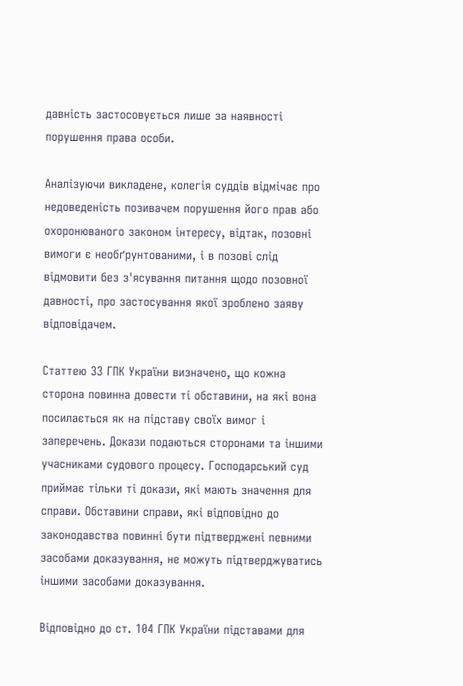давність застосовується лише за наявності порушення права особи.

Аналізуючи викладене, колегія суддів відмічає про недоведеність позивачем порушення його прав або охоронюваного законом інтересу, відтак, позовні вимоги є необґрунтованими, і в позові слід відмовити без з'ясування питання щодо позовної давності, про застосування якої зроблено заяву відповідачем.

Статтею 33 ГПК України визначено, що кожна сторона повинна довести ті обставини, на які вона посилається як на підставу своїх вимог і заперечень. Докази подаються сторонами та іншими учасниками судового процесу. Господарський суд приймає тільки ті докази, які мають значення для справи. Обставини справи, які відповідно до законодавства повинні бути підтверджені певними засобами доказування, не можуть підтверджуватись іншими засобами доказування.

Відповідно до ст. 104 ГПК України підставами для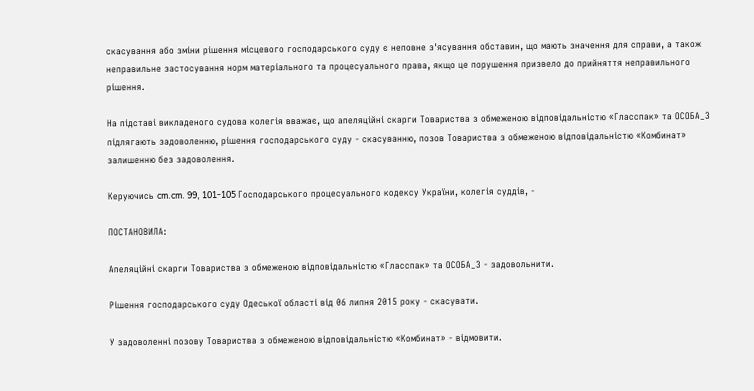скасування або зміни рішення місцевого господарського суду є неповне з'ясування обставин, що мають значення для справи, а також неправильне застосування норм матеріального та процесуального права, якщо це порушення призвело до прийняття неправильного рішення.

На підставі викладеного судова колегія вважає, що апеляційні скарги Товариства з обмеженою відповідальністю «Гласспак» та ОСОБА_3 підлягають задоволенню, рішення господарського суду - скасуванню, позов Товариства з обмеженою відповідальністю «Комбинат» залишенню без задоволення.

Керуючись cm.cm. 99, 101-105 Господарського процесуального кодексу України, колегія суддів, -

ПОСТАНОВИЛА:

Апеляційні скарги Товариства з обмеженою відповідальністю «Гласспак» та ОСОБА_3 - задовольнити.

Рішення господарського суду Одеської області від 06 липня 2015 року - скасувати.

У задоволенні позову Товариства з обмеженою відповідальністю «Комбинат» - відмовити.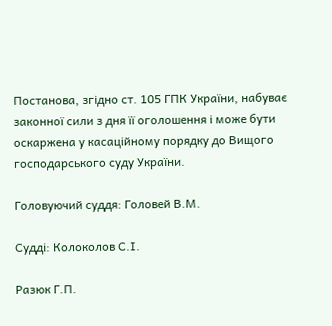Постанова, згідно ст. 105 ГПК України, набуває законної сили з дня її оголошення і може бути оскаржена у касаційному порядку до Вищого господарського суду України.

Головуючий суддя: Головей В.М.

Судді: Колоколов С.І.

Разюк Г.П.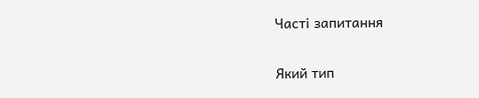Часті запитання

Який тип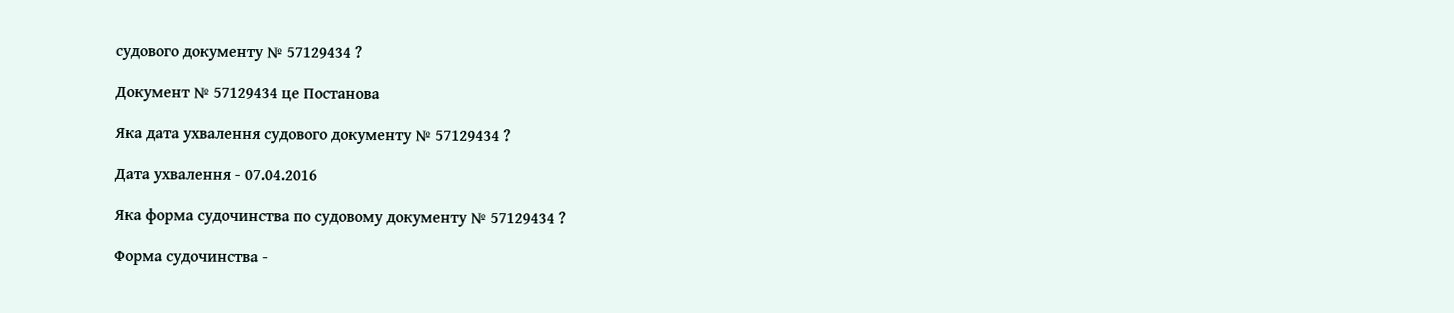судового документу № 57129434 ?

Документ № 57129434 це Постанова

Яка дата ухвалення судового документу № 57129434 ?

Дата ухвалення - 07.04.2016

Яка форма судочинства по судовому документу № 57129434 ?

Форма судочинства -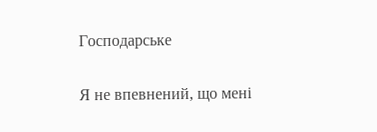Господарське

Я не впевнений, що мені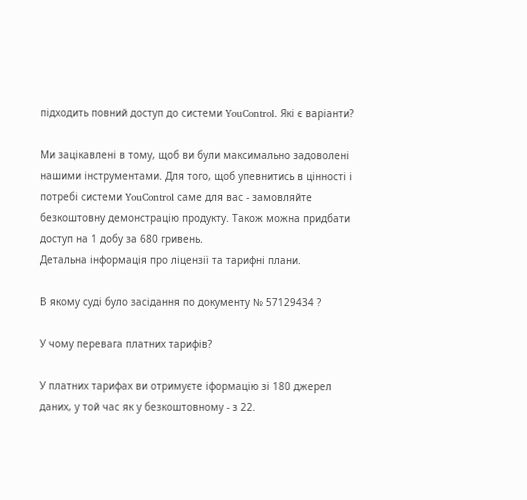підходить повний доступ до системи YouControl. Які є варіанти?

Ми зацікавлені в тому, щоб ви були максимально задоволені нашими інструментами. Для того, щоб упевнитись в цінності і потребі системи YouControl саме для вас - замовляйте безкоштовну демонстрацію продукту. Також можна придбати доступ на 1 добу за 680 гривень.
Детальна інформація про ліцензії та тарифні плани.

В якому cуді було засідання по документу № 57129434 ?

У чому перевага платних тарифів?

У платних тарифах ви отримуєте іформацію зі 180 джерел даних, у той час як у безкоштовному - з 22.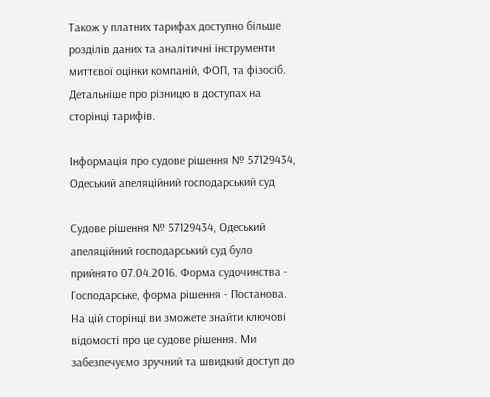Також у платних тарифах доступно більше розділів даних та аналітичні інструменти миттєвої оцінки компаній, ФОП, та фізосіб.
Детальніше про різницю в доступах на сторінці тарифів.

Інформація про судове рішення № 57129434, Одеський апеляційний господарський суд

Судове рішення № 57129434, Одеський апеляційний господарський суд було прийнято 07.04.2016. Форма судочинства - Господарське, форма рішення - Постанова. На цій сторінці ви зможете знайти ключові відомості про це судове рішення. Ми забезпечуємо зручний та швидкий доступ до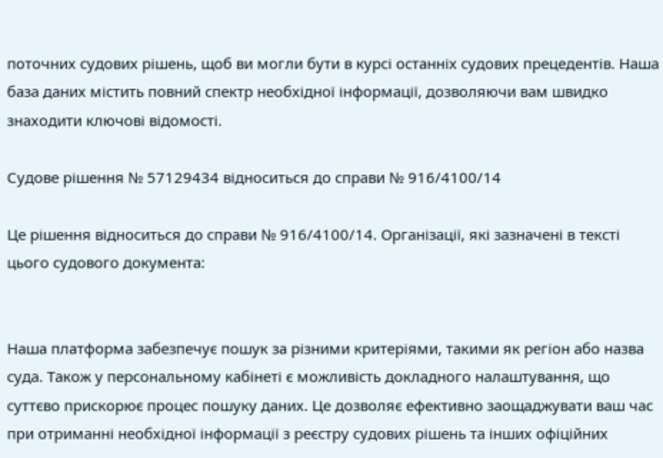поточних судових рішень, щоб ви могли бути в курсі останніх судових прецедентів. Наша база даних містить повний спектр необхідної інформації, дозволяючи вам швидко знаходити ключові відомості.

Судове рішення № 57129434 відноситься до справи № 916/4100/14

Це рішення відноситься до справи № 916/4100/14. Організації, які зазначені в тексті цього судового документа:


Наша платформа забезпечує пошук за різними критеріями, такими як регіон або назва суда. Також у персональному кабінеті є можливість докладного налаштування, що суттєво прискорює процес пошуку даних. Це дозволяє ефективно заощаджувати ваш час при отриманні необхідної інформації з реєстру судових рішень та інших офіційних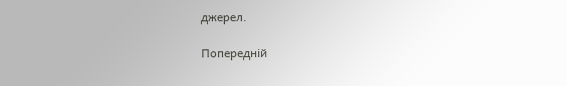джерел.

Попередній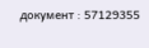документ : 57129355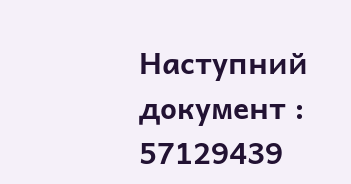Наступний документ : 57129439